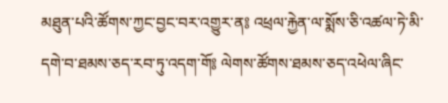མཐུན་པའི་ཚོགས་ཀྱང་བྱང་བར་འགྱུར་ན༔ འཕྲལ་རྐྱེན་ལ་སྨོས་ཅི་འཚལ་ཏེ་མི་དགེ་བ་ཐམས་ཅད་རབ་ཏུ་འདག་གོ༔ ལེགས་ཚོགས་ཐམས་ཅད་འཕེལ་ཞིང་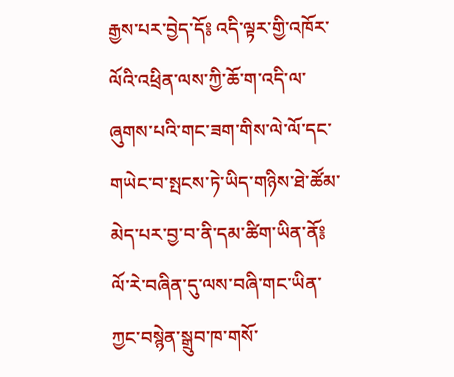རྒྱས་པར་བྱེད་དོ༔ འདི་ལྟར་གྱི་འཁོར་ལོའི་འཕྲིན་ལས་ཀྱི་ཆོ་ག་འདི་ལ་ཞུགས་པའི་གང་ཟག་གིས་ལེ་ལོ་དང་གཡེང་བ་སྤངས་ཏེ་ཡིད་གཉིས་ཐེ་ཚོམ་མེད་པར་བྱ་བ་ནི་དམ་ཚིག་ཡིན་ནོ༔ ལོ་རེ་བཞིན་དུ་ལས་བཞི་གང་ཡིན་ཀྱང་བསྙེན་སྒྲུབ་ཁ་གསོ་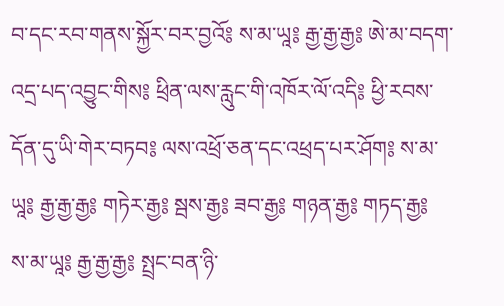བ་དང་རབ་གནས་སྐྱོར་བར་བྱའོ༔ ས་མ་ཡཱ༔ རྒྱ་རྒྱ་རྒྱ༔ ཨེ་མ་བདག་འདྲ་པད་འབྱུང་གིས༔ ཕྲིན་ལས་རླུང་གི་འཁོར་ལོ་འདི༔ ཕྱི་རབས་དོན་དུ་ཡི་གེར་བཏབ༔ ལས་འཕྲོ་ཅན་དང་འཕྲད་པར་ཤོག༔ ས་མ་ཡཱ༔ རྒྱ་རྒྱ་རྒྱ༔ གཏེར་རྒྱ༔ སྦས་རྒྱ༔ ཟབ་རྒྱ༔ གཉན་རྒྱ༔ གཏད་རྒྱ༔ ས་མ་ཡཱ༔ རྒྱ་རྒྱ་རྒྱ༔ སྤྲང་བན་ཉི་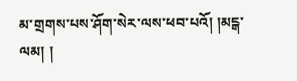མ་གྲགས་པས་ཤོག་སེར་ལས་ཕབ་པའོ། །མངྒ་ལམ། །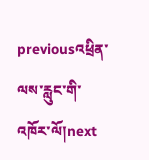previousའཕྲིན་ལས་རླུང་གི་འཁོར་ལོ།next